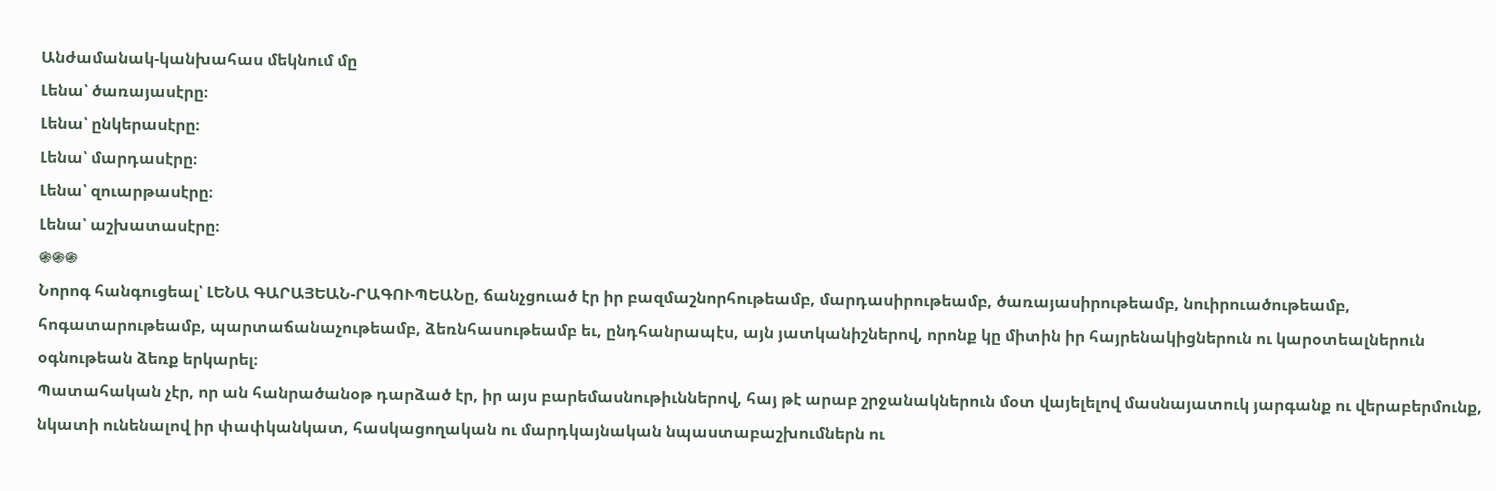Անժամանակ-կանխահաս մեկնում մը
Լենա՝ ծառայասէրը։
Լենա՝ ընկերասէրը։
Լենա՝ մարդասէրը։
Լենա՝ զուարթասէրը։
Լենա՝ աշխատասէրը։
֍֍֍
Նորոգ հանգուցեալ՝ ԼԵՆԱ ԳԱՐԱՅԵԱՆ-ՐԱԳՈՒՊԵԱՆը, ճանչցուած էր իր բազմաշնորհութեամբ, մարդասիրութեամբ, ծառայասիրութեամբ, նուիրուածութեամբ, հոգատարութեամբ, պարտաճանաչութեամբ, ձեռնհասութեամբ եւ, ընդհանրապէս, այն յատկանիշներով, որոնք կը միտին իր հայրենակիցներուն ու կարօտեալներուն օգնութեան ձեռք երկարել։
Պատահական չէր, որ ան հանրածանօթ դարձած էր, իր այս բարեմասնութիւններով, հայ թէ արաբ շրջանակներուն մօտ վայելելով մասնայատուկ յարգանք ու վերաբերմունք, նկատի ունենալով իր փափկանկատ, հասկացողական ու մարդկայնական նպաստաբաշխումներն ու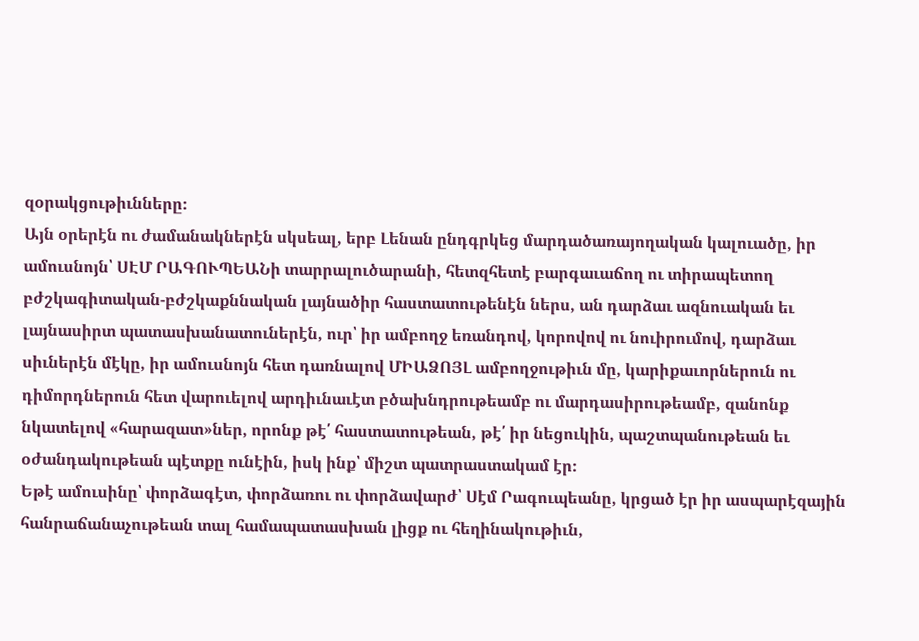զօրակցութիւնները։
Այն օրերէն ու ժամանակներէն սկսեալ, երբ Լենան ընդգրկեց մարդածառայողական կալուածը, իր ամուսնոյն՝ ՍԷՄ ՐԱԳՈՒՊԵԱՆի տարրալուծարանի, հետզհետէ բարգաւաճող ու տիրապետող բժշկագիտական-բժշկաքննական լայնածիր հաստատութենէն ներս, ան դարձաւ ազնուական եւ լայնասիրտ պատասխանատուներէն, ուր՝ իր ամբողջ եռանդով, կորովով ու նուիրումով, դարձաւ սիւներէն մէկը, իր ամուսնոյն հետ դառնալով ՄԻԱՁՈՅԼ ամբողջութիւն մը, կարիքաւորներուն ու դիմորդներուն հետ վարուելով արդիւնաւէտ բծախնդրութեամբ ու մարդասիրութեամբ, զանոնք նկատելով «հարազատ»ներ, որոնք թէ՛ հաստատութեան, թէ՛ իր նեցուկին, պաշտպանութեան եւ օժանդակութեան պէտքը ունէին, իսկ ինք՝ միշտ պատրաստակամ էր։
Եթէ ամուսինը՝ փորձագէտ, փորձառու ու փորձավարժ՝ Սէմ Րագուպեանը, կրցած էր իր ասպարէզային հանրաճանաչութեան տալ համապատասխան լիցք ու հեղինակութիւն,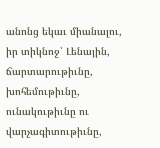անոնց եկաւ միանալու, իր տիկնոջ՝ Լենային, ճարտարութիւնը, խոհեմութիւնը, ունակութիւնը ու վարչագիտութիւնը,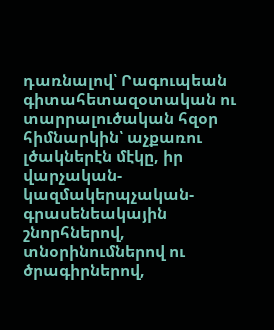դառնալով՝ Րագուպեան գիտահետազօտական ու տարրալուծական հզօր հիմնարկին՝ աչքառու լծակներէն մէկը, իր վարչական-կազմակերպչական-գրասենեակային շնորհներով, տնօրինումներով ու ծրագիրներով,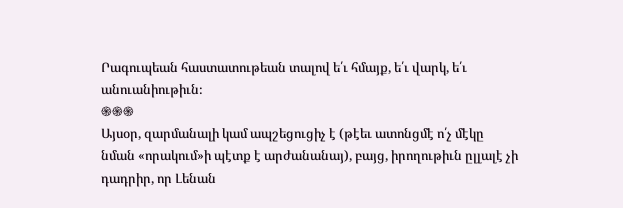Րագուպեան հաստատութեան տալով ե՛ւ հմայք, ե՛ւ վարկ, ե՛ւ անուանիութիւն։
֍֍֍
Այսօր, զարմանալի կամ ապշեցուցիչ է (թէեւ ատոնցմէ ո՛չ մէկը նման «որակում»ի պէտք է արժանանայ), բայց, իրողութիւն ըլլալէ չի դադրիր, որ Լենան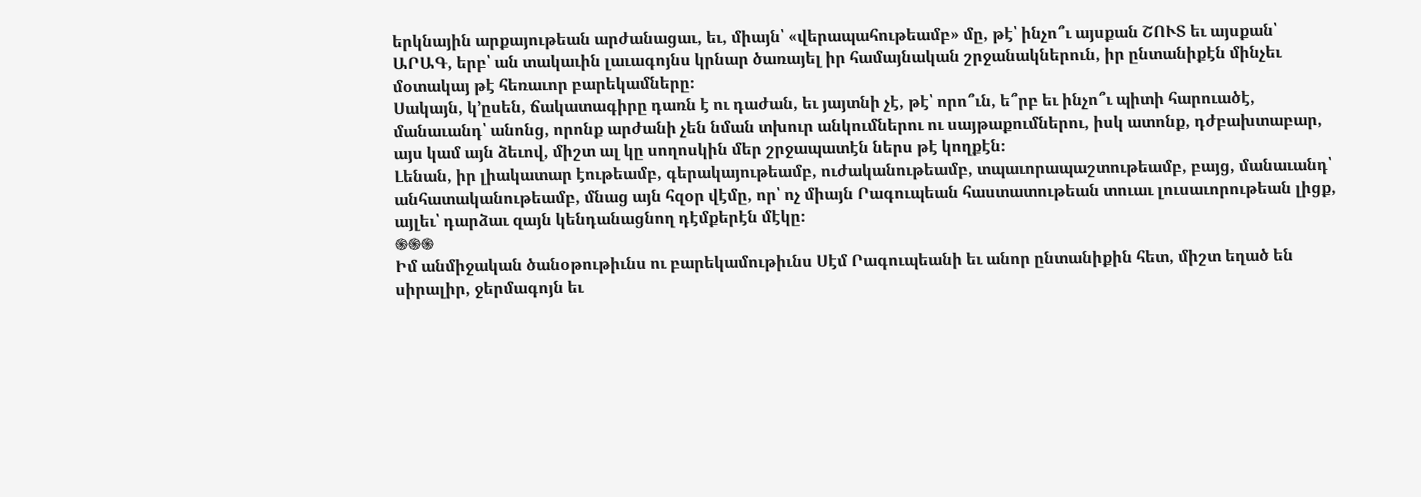երկնային արքայութեան արժանացաւ, եւ, միայն՝ «վերապահութեամբ» մը, թէ՝ ինչո՞ւ այսքան ՇՈՒՏ եւ այսքան՝ ԱՐԱԳ, երբ՝ ան տակաւին լաւագոյնս կրնար ծառայել իր համայնական շրջանակներուն, իր ընտանիքէն մինչեւ մօտակայ թէ հեռաւոր բարեկամները։
Սակայն, կ’ըսեն, ճակատագիրը դառն է ու դաժան, եւ յայտնի չէ, թէ՝ որո՞ւն, ե՞րբ եւ ինչո՞ւ պիտի հարուածէ, մանաւանդ՝ անոնց, որոնք արժանի չեն նման տխուր անկումներու ու սայթաքումներու, իսկ ատոնք, դժբախտաբար, այս կամ այն ձեւով, միշտ ալ կը սողոսկին մեր շրջապատէն ներս թէ կողքէն։
Լենան, իր լիակատար էութեամբ, գերակայութեամբ, ուժականութեամբ, տպաւորապաշտութեամբ, բայց, մանաւանդ՝ անհատականութեամբ, մնաց այն հզօր վէմը, որ՝ ոչ միայն Րագուպեան հաստատութեան տուաւ լուսաւորութեան լիցք, այլեւ՝ դարձաւ զայն կենդանացնող դէմքերէն մէկը։
֍֍֍
Իմ անմիջական ծանօթութիւնս ու բարեկամութիւնս Սէմ Րագուպեանի եւ անոր ընտանիքին հետ, միշտ եղած են սիրալիր, ջերմագոյն եւ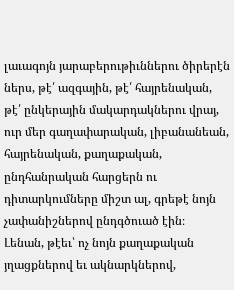լաւագոյն յարաբերութիւններու ծիրերէն ներս, թէ՛ ազգային, թէ՛ հայրենական, թէ՛ ընկերային մակարդակներու վրայ, ուր մեր գաղափարական, լիբանանեան, հայրենական, քաղաքական, ընդհանրական հարցերն ու դիտարկումները միշտ ալ, գրեթէ նոյն չափանիշներով ընդգծուած էին։
Լենան, թէեւ՝ ոչ նոյն քաղաքական յղացքներով եւ ակնարկներով,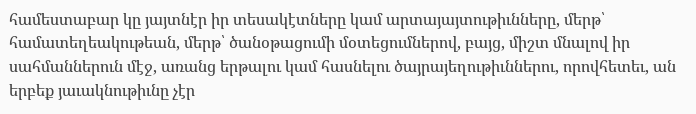համեստաբար կը յայտնէր իր տեսակէտները կամ արտայայտութիւնները, մերթ՝ համատեղեակութեան, մերթ՝ ծանօթացումի մօտեցումներով, բայց, միշտ մնալով իր սահմաններուն մէջ, առանց երթալու կամ հասնելու ծայրայեղութիւններու, որովհետեւ, ան երբեք յաւակնութիւնը չէր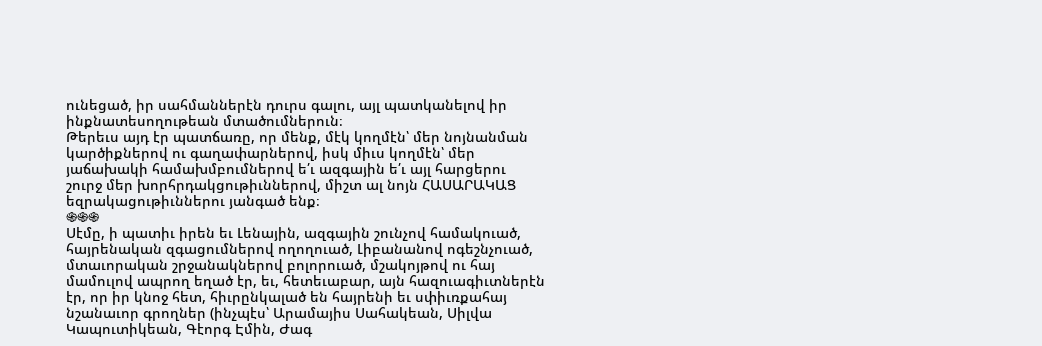ունեցած, իր սահմաններէն դուրս գալու, այլ պատկանելով իր ինքնատեսողութեան մտածումներուն։
Թերեւս այդ էր պատճառը, որ մենք, մէկ կողմէն՝ մեր նոյնանման կարծիքներով ու գաղափարներով, իսկ միւս կողմէն՝ մեր յաճախակի համախմբումներով ե՛ւ ազգային ե՛ւ այլ հարցերու շուրջ մեր խորհրդակցութիւններով, միշտ ալ նոյն ՀԱՍԱՐԱԿԱՑ եզրակացութիւններու յանգած ենք։
֍֍֍
Սէմը, ի պատիւ իրեն եւ Լենային, ազգային շունչով համակուած, հայրենական զգացումներով ողողուած, Լիբանանով ոգեշնչուած, մտաւորական շրջանակներով բոլորուած, մշակոյթով ու հայ մամուլով ապրող եղած էր, եւ, հետեւաբար, այն հազուագիւտներէն էր, որ իր կնոջ հետ, հիւրընկալած են հայրենի եւ սփիւռքահայ նշանաւոր գրողներ (ինչպէս՝ Արամայիս Սահակեան, Սիլվա Կապուտիկեան, Գէորգ Էմին, Ժագ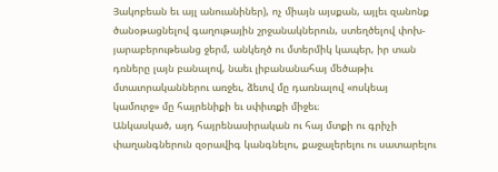Յակոբեան եւ այլ անուանիներ), ոչ միայն այսքան, այլեւ զանոնք ծանօթացնելով գաղութային շրջանակներուն, ստեղծելով փոխ-յարաբերութեանց ջերմ, անկեղծ ու մտերմիկ կապեր, իր տան դռները լայն բանալով, նաեւ լիբանանահայ մեծաթիւ մտաւորականներու առջեւ, ձեւով մը դառնալով «ոսկեայ կամուրջ» մը հայրենիքի եւ սփիւռքի միջեւ։
Անկասկած, այդ հայրենասիրական ու հայ մտքի ու գրիչի փաղանգներուն զօրավիգ կանգնելու, քաջալերելու ու սատարելու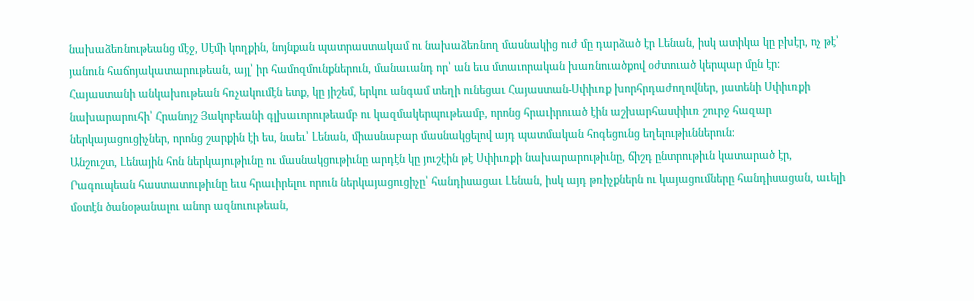նախաձեռնութեանց մէջ, Սէմի կողքին, նոյնքան պատրաստակամ ու նախաձեռնող մասնակից ուժ մը դարձած էր Լենան, իսկ ատիկա կը բխէր, ոչ թէ՝ յանուն հաճոյակատարութեան, այլ՝ իր համոզմունքներուն, մանաւանդ որ՝ ան եւս մտաւորական խառնուածքով օժտուած կերպար մըն էր։
Հայաստանի անկախութեան հռչակումէն ետք, կը յիշեմ, երկու անգամ տեղի ունեցաւ Հայաստան-Սփիւռք խորհրդաժողովներ, յատենի Սփիւռքի նախարարուհի՝ Հրանոյշ Յակոբեանի գլխաւորութեամբ ու կազմակերպութեամբ, որոնց հրաւիրուած էին աշխարհասփիւռ շուրջ հազար ներկայացուցիչներ, որոնց շարքին էի ես, նաեւ՝ Լենան, միասնաբար մասնակցելով այդ պատմական հոգեցունց եղելութիւններուն։
Անշուշտ, Լենային հոն ներկայութիւնը ու մասնակցութիւնը արդէն կը յուշէին թէ Սփիւռքի նախարարութիւնը, ճիշդ ընտրութիւն կատարած էր, Րագուպեան հաստատութիւնը եւս հրաւիրելու որուն ներկայացուցիչը՝ հանդիսացաւ Լենան, իսկ այդ թռիչքներն ու կայացումները հանդիսացան, աւելի մօտէն ծանօթանալու անոր ազնուութեան,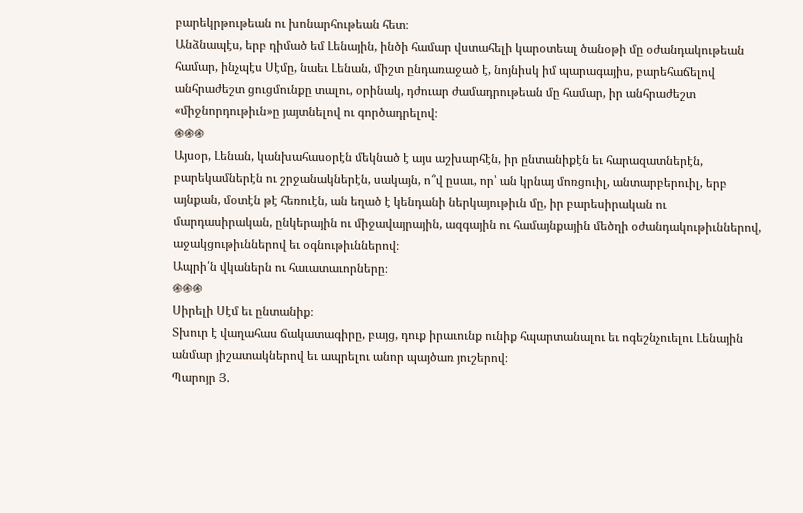բարեկրթութեան ու խոնարհութեան հետ։
Անձնապէս, երբ դիմած եմ Լենային, ինծի համար վստահելի կարօտեալ ծանօթի մը օժանդակութեան համար, ինչպէս Սէմը, նաեւ Լենան, միշտ ընդառաջած է, նոյնիսկ իմ պարագայիս, բարեհաճելով անհրաժեշտ ցուցմունքը տալու, օրինակ, դժուար ժամադրութեան մը համար, իր անհրաժեշտ «միջնորդութիւն»ը յայտնելով ու գործադրելով։
֍֍֍
Այսօր, Լենան, կանխահասօրէն մեկնած է այս աշխարհէն, իր ընտանիքէն եւ հարազատներէն, բարեկամներէն ու շրջանակներէն, սակայն, ո՞վ ըսաւ, որ՝ ան կրնայ մոռցուիլ, անտարբերուիլ, երբ այնքան, մօտէն թէ հեռուէն, ան եղած է կենդանի ներկայութիւն մը, իր բարեսիրական ու մարդասիրական, ընկերային ու միջավայրային, ազգային ու համայնքային մեծղի օժանդակութիւններով, աջակցութիւններով եւ օգնութիւններով։
Ապրի՛ն վկաներն ու հաւատաւորները։
֍֍֍
Սիրելի Սէմ եւ ընտանիք։
Տխուր է վաղահաս ճակատագիրը, բայց, դուք իրաւունք ունիք հպարտանալու եւ ոգեշնչուելու Լենային անմար յիշատակներով եւ ապրելու անոր պայծառ յուշերով։
Պարոյր Յ.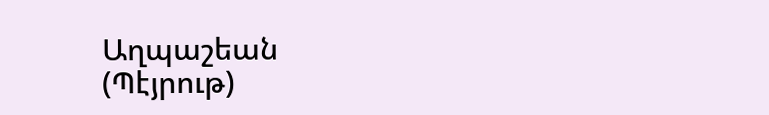Աղպաշեան
(Պէյրութ)